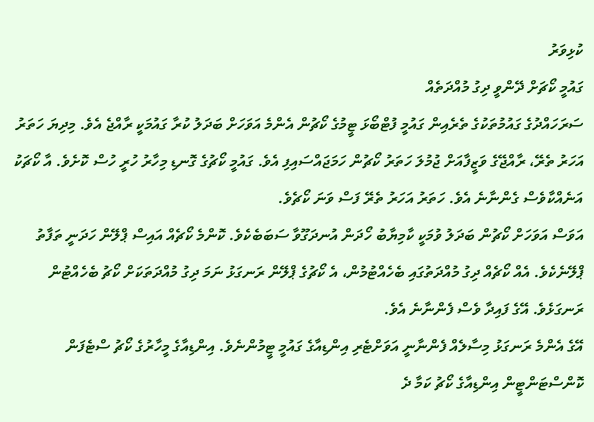ކުޅިވަރު
ގައުމީ ކޯޗަށް ދޭންވީ ދިގު މުއްދަތެއް
ސަރަހައްދުގެ ގައުމުތަކުގެ ތެރެއިން ގައުމީ ފުޓްބޯޅަ ޓީމުގެ ކޯޗުން އެންމެ އަވަހަށް ބަދަލު ކުރާ ގައުމަކީ ރާއްޖެ އެވެ. މިދިޔަ ހަތަރު އަހަރު ތެރޭ، ރާއްޖޭގެ ވަޒީފާއަށް ޖުމުލަ ހަތަރު ކޯޗުން ހަމަޖައްސައިފި އެވެ. ގައުމީ ކޯޗުގެ ގޮނޑި މިހާރު ހުރީ ހުސް ކޮށެވެ. އާ ކޯޗަކު އަނެއްކާވެސް ގެންނާނެ އެވެ. ހަތަރު އަހަރު ތެރޭ ފަސް ވަނަ ކޯޗެވެ.
އަވަސް އަވަހަށް ކޯޗުން ބަދަލު ވުމަކީ ކާމިޔާބު ހޯދަން އުނދަގޫވާ ސަބަބެކެވެ. ކޮންމެ ކޯޗެއް އައިސް ޕްލޭން ހަދަނީ ތަފާތު ޕްލޭނެކެވެ. އެއް ކޯޗެއް ދިގު މުއްދަތުގައި ބެހެއްޓުމުން، އެ ކޯޗުގެ ޕްލޭން ރަނގަޅު ނަމަ ދިގު މުއްދަތަކަށް ކޯޗު ބެހެއްޓުން ރަނގަޅެވެ. އޭގެ ފައިދާ ވެސް ފެންނާނެ އެވެ.
އޭގެ އެންމެ ރަނގަޅު މިސާލެއް ފެންނާނީ އަވަށްޓެރި އިންޑިއާގެ ގައުމީ ޓީމުންނެވެ. އިންޑިއާގެ މީހާރުގެ ކޯޗު ސްޓެފަން ކޮންސްޓަންޓީން އިންޑިއާގެ ކޯޗު ކަމާ ދެ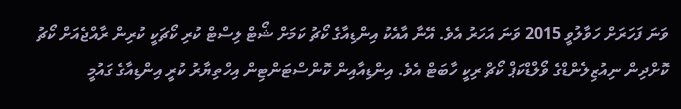ވަނަ ފަހަރަށް ހަވާލުވީ 2015 ވަނަ އަހަރު އެވެ. އޭނާ އާއެކު އިންޑިއާގެ ކޯޗު ކަމަށް ޝޯޓް ލިސްޓް ކުރި ކޯޗަކީ ކުރިން ރާއްޖެއަށް ކޯޗު ކޮށްދިން ނިއުޒިލެންޑްގެ ވޯލްޑްކަޕް ކޯޗް ރިކީ ހާބަޓް އެވެ. އިންޑިއާއިން ކޮންސްޓަންޓިން އިހްތިޔާރު ކުރީ އިންޑިއާގެ ގައުމީ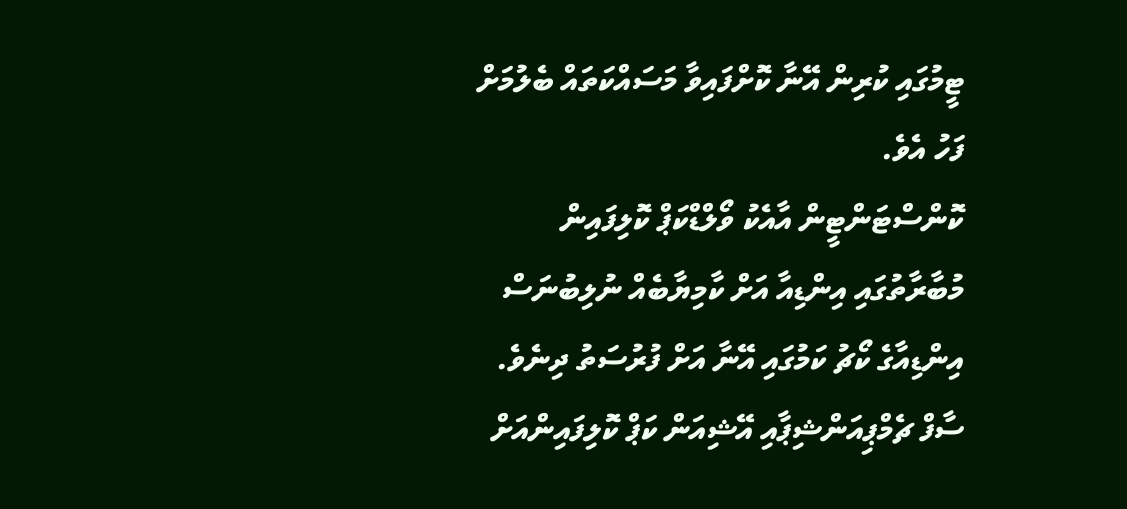ޓީމުގައި ކުރިން އޭނާ ކޮށްފައިވާ މަސައްކަތައް ބެލުމަށް ފަހު އެވެ.
ކޮންސްޓަންޓީން އާއެކު ވޯލްޑްކަޕް ކޮލިފައިން މުބާރާތުގައި އިންޑިއާ އަށް ކާމިޔާބެއް ނުލިބުނަސް އިންޑިއާގެ ކޯޗު ކަމުގައި އޭނާ އަށް ފުރުސަތު ދިނެވެ. ސާފް ޗެމްޕިއަންޝިޕާއި އޭޝިއަން ކަޕް ކޮލިފައިންއަށް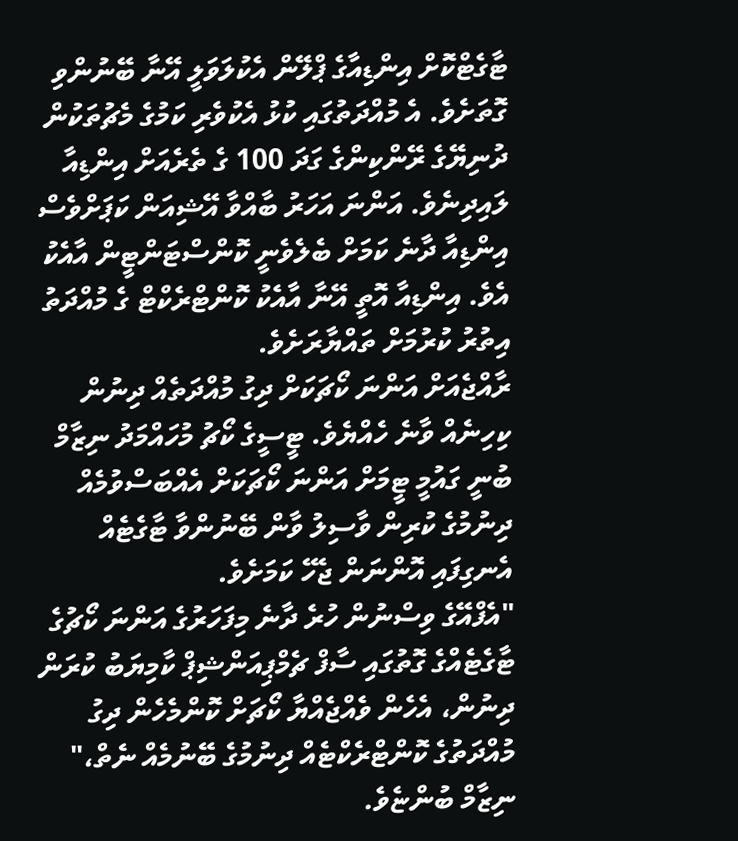ޓާގެޓްކޮށް އިންޑިއާގެ ޕްލޭން އެކުލަވަލީ އޭނާ ބޭނުންވި ގޮތަށެވެ. އެ މުއްދަތުގައި ކުޅު އެކުވެރި ކަމުގެ މެޗުތަކުން ދުނިޔޭގެ ރޭންކިންގެ ގަދަ 100 ގެ ތެރެއަށް އިންޑިއާ ލައިދިނެވެ. އަންނަ އަހަރު ބާއްވާ އޭޝިއަން ކަޕަށްވެސް އިންޑިއާ ދާނެ ކަމަށް ބެލެވެނީ ކޮންސްޓަންޓީން އާއެކު އެވެ. އިންޑިއާ އޮތީ އޭނާ އާއެކު ކޮންޓްރެކްޓް ގެ މުއްދަތު އިތުރު ކުރުމަށް ތައްޔާރަށެވެ.
ރާއްޖެއަށް އަންނަ ކޯޗަކަށް ދިގު މުއްދަތެއް ދިނުން ކިހިނެއް ވާނެ ހެއްޔެވެ. ޓީސީގެ ކޯޗު މުހައްމަދު ނިޒާމް ބުނީ ގައުމީ ޓީމަށް އަންނަ ކޯޗަކަށް އެއްބަސްވުމެއް ދިނުމުގެ ކުރިން ވާސިލު ވާން ބޭނުންވާ ޓާގެޓެއް އެނގިފައި އޮންނަން ޖެހޭ ކަމަށެވެ.
"އެފްއޭގެ ވިސްނުން ހުރެ ދާނެ މިފަހަރުގެ އަންނަ ކޯޗުގެ ޓާގެޓެއްގެ ގޮތުގައި ސާފް ޗެމްޕިއަންޝިޕް ކާމިޔަބު ކުރަން ދިނުން، އެހެން ވެއްޖެއްޔާ ކޯޗަށް ކޮންމެހެން ދިގު މުއްދަތުގެ ކޮންޓްރެކްޓެއް ދިނުމުގެ ބޭނުމެއް ނެތް،" ނިޒާމް ބުންޏެވެ.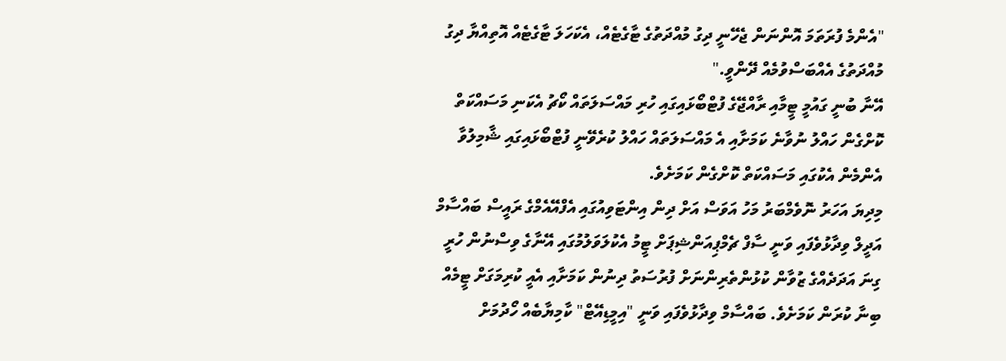"އެންމެ ފުރަތަމަ އޮންނަން ޖެހޭނީ ދިގު މުއްދަތުގެ ޓާގެޓެއް، އެކަހަލަ ޓާގެޓެއް އޮތިއްޔާ ދިގު މުއްދަތުގެ އެއްބަސްވުމެއް ދޭންވީ."
އޭނާ ބުނީ ގައުމީ ޓީމާއި ރާއްޖޭގެ ފުޓްބޯޅައިގައި ހުރި މައްސަލަތައް ކޯޗު އެކަނި މަސައްކަތް ކޮށްގެން ހައްލު ނުވާނެ ކަމަށާއި އެ މައްސަލަތައް ހައްލު ކުރެވޭނީ ފުޓްބޯޅައިގައި ޝާމިލުވާ އެންމެން އެކުގައި މަސައްކަތް ކޮށްގެން ކަމަށެވެ.
މިދިޔަ އަހަރު ނޮވެމްބަރު މަހު އަވަސް އަށް ދިން އިންޓަވިއުގައި އެފްއޭއެމްގެ ރައީސް ބައްސާމް އަދީލް ވިދާޅުވެފައި ވަނީ ސާފް ޗެމްޕިއަންޝިޕަށް ޓީމު އެކުލަވަލުމުގައި އޭނާގެ ވިސްނުން ހުރީ ގިނަ އަދަދެއްގެ ޒުވާން ކުޅުންތެރިންނަށް ފުރުސަތު ދިނުން ކަމަށާއި އެއީ ކުރިމަގަށް ޓީމެއް ބިނާ ކުރަން ކަމަށެވެ. ބައްސާމް ވިދާޅުވެފައި ވަނީ "އިމީޑިއޭޓް" ކާމިޔާބެއް ހޯދުމަށް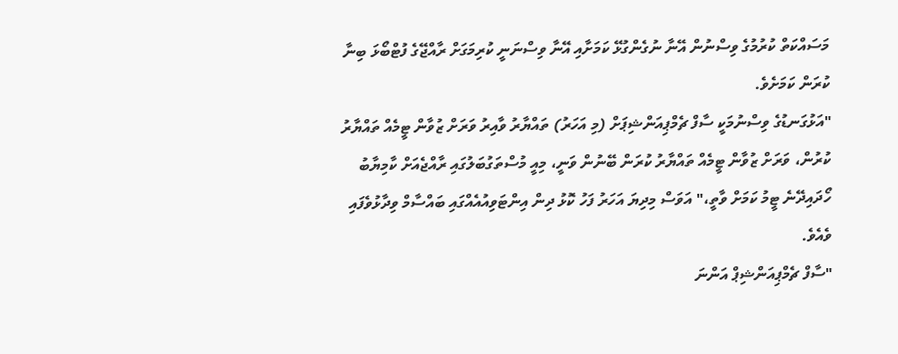މަސައްކަތް ކުރުމުގެ ވިސްނުން އޭނާ ނުގެންގުޅޭ ކަމަށާއި އޭނާ ވިސްނަނީ ކުރިމަގަށް ރާއްޖޭގެ ފުޓްބޯޅަ ބިނާ ކުރަން ކަމަށެވެ.
"އަޅުގަނޑުގެ ވިސްނުމަކީ ސާފް ޗެމްޕިއަންޝިޕަށް (މި އަހަރު) ތައްޔާރު ވާއިރު ވަރަށް ޒުވާން ޓީމެއް ތައްޔާރު ކުރުން، ވަރަށް ޒުވާން ޓީމެއް ތައްޔާރު ކުރަން ބޭނުން ވަނީ، މިއީ މުސްތަގުބަލުގައި ރާއްޖެއަށް ކާމިޔާބު ހޯދައިދޭނެ ޓީމު ކަމަށް ވާތީ،" އަވަސް މިދިޔަ އަހަރު ފަހު ކޮޅު ދިން އިންޓަވިއުއެއްގައި ބައްސާމް ވިދާޅުވެފައި ވެއެވެ.
"ސާފް ޗެމްޕިއަންޝިޕް އަންނަ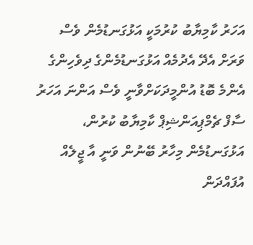އަހަރު ކާމިޔާބު ކުރުމަކީ އަޅުގަނޑުމެން ވެސް ވަރަށް އެދޭ އެދުމެއް އަޅުގަނޑުމެންގެ ދިވެހިންގެ އެންމެ ބޮޑު އުންމީދަކަށްވާނީ ވެސް އަންނަ އަހަރު ސާފް ޗެމްޕިއަންޝިޕް ކާމިޔާބު ކުރުން، އަޅުގަނޑުމެން މިހާރު ބޭނުން ވަނީ އާ ޖީލެއް އުފައްދަން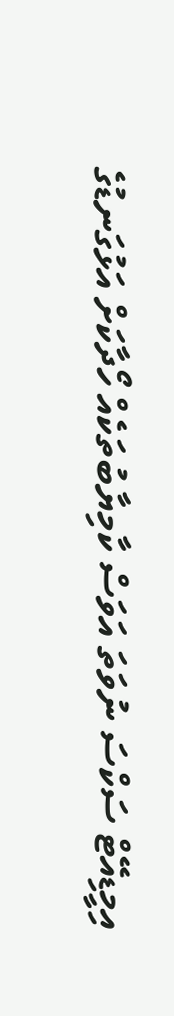އިމީޑިއޭޓް ސަކްސަ ނުވަތަ އަވަސް ކާމިޔާބުތަކެއް ހޯދާކަށް އަޅުގަނޑުގެ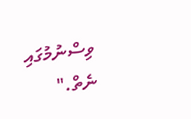ވިސްނުމުގައި ނެތް."